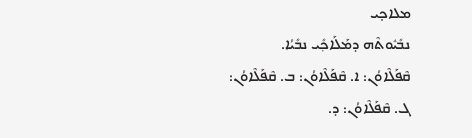ܡܠܐܟ̣ܝ
ܢܒܺܝܽܘܬܶܗ ܕܡܰܠܰܐܟ݂ܺܝ ܢܒܺܝܳܐ.
ܩܶܦܰܠܶܐܘܳܢ: ܐ. ܩܶܦܰܠܶܐܘܳܢ: ܒ. ܩܶܦܰܠܶܐܘܳܢ: ܓ. ܩܶܦܰܠܶܐܘܳܢ: ܕ.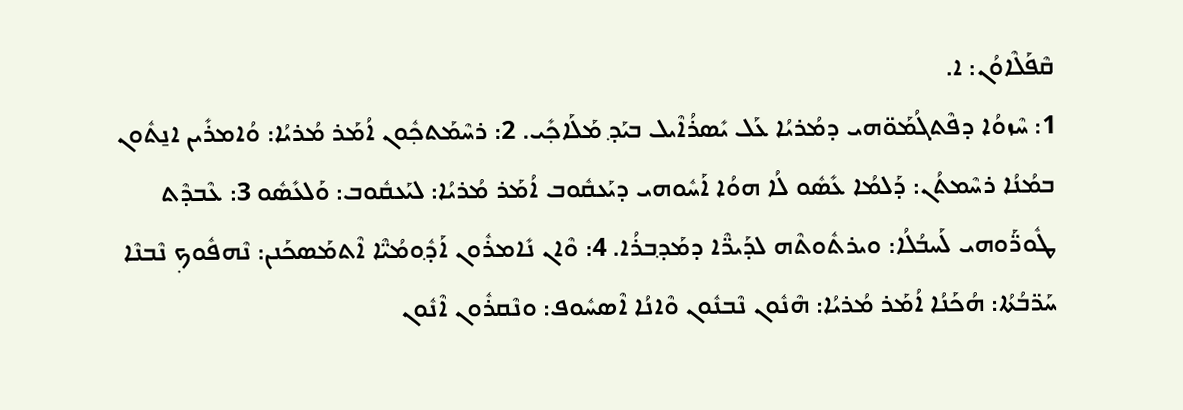ܩܶܦܰܠܶܐܘܳܢ: ܐ.
1: ܚܶܙܘܳܐ ܕܦܶܬܓܳܡܰܘ̈ܗܝ ܕܡܳܪܝܳܐ ܥܰܠ ܝܺܣܪܳܐܶܝܠ ܒܝܰܕ݂ ܡܰܠܰܐܟ݂ܺܝ. 2: ܪܚܶܡܰܬܟ݂ܽܘܢ ܐܳܡܰܪ ܡܳܪܝܳܐ: ܘܳܐܡܪܺܝܢ ܐܢ̱ܬܽܘܢ ܒܡܳܢܳܐ ܪܚܶܡܬܳܢ: ܕܰܠܡܳܐ ܥܺܣܽܘ ܠܳܐ ܗܘܳܐ ܐܰܚܽܘܗܝ ܕܝܰܥܩܽܘܒ ܐܳܡܰܪ ܡܳܪܝܳܐ: ܠܝܰܥܩܽܘܒ: ܘܰܠܥܺܣܽܘ 3: ܥܶܒܕܶܬ ܛܽܘܖ̈ܰܘܗܝ ܠܰܚܒܳܠܳܐ: ܘܝܪܬܽܘܬܶܗ ܠܕܰܝܖ̈ܶܐ ܕܡܰܕ݂ܒܪܳܐ. 4: ܘܶܐܢ ܢܺܐܡܪܽܘܢ ܐܰܕ݂ܽܘܡܳܝ̈ܶܐ ܐܶܬܡܰܣܟܰܢܢ: ܢܶܗܦܽܘܟ݂ ܢܶܒܢܶܐ ܚܰܖ̈ܒܳܬܳܐ: ܗܳܟܰܢܳܐ ܐܳܡܰܪ ܡܳܪܝܳܐ: ܗܶܢܽܘܢ ܢܶܒܢܽܘܢ ܘܶܐܢܳܐ ܐܶܣܚܽܘܦ: ܘܢܶܩܪܽܘܢ ܐܶܢܽܘܢ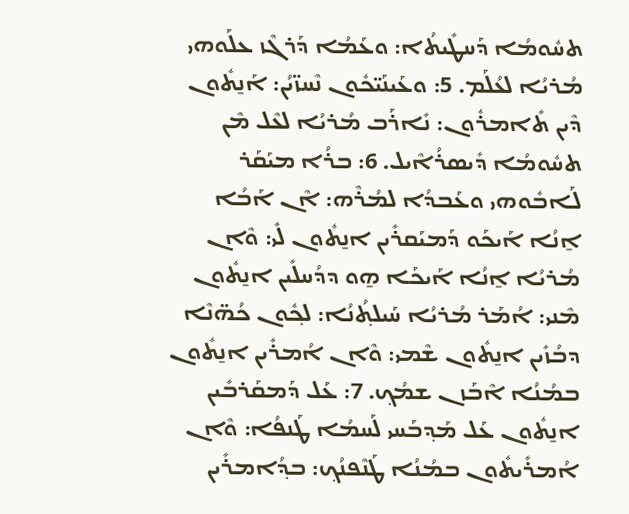ܬܚܽܘܡܳܐ ܕܰܚܛܺܝܬܳܐ: ܘܥܰܡܳܐ ܕܰܪܓܶܙ ܥܠܰܘܗܝ ܡܳܪܝܳܐ ܠܥܳܠܰܡ. 5: ܘܥܰܝܢܰܝ̈ܟܽܘܢ ܢܶܚܙ̈ܝܳܢ: ܐܰܢ̱ܬܽܘܢ ܕܶܝܢ ܬܺܐܡܪܽܘܢ: ܢܺܐܪܰܒ ܡܳܪܝܳܐ ܠܥܶܠ ܡܶܢ ܬܚܽܘܡܳܐ ܕܺܝܣܪܳܐܶܝܠ. 6: ܒܪܳܐ ܡܝܰܩܰܪ ܠܰܐܒܽܘܗܝ ܘܥܰܒܕܳܐ ܠܡܳܪܶܗ: ܐܶܢ ܐܰܒܳܐ ܐ̱ܢܳܐ ܐܰܝܟܰܘ ܕܰܡܝܰܩܪܺܝܢ ܐܢ̱ܬܽܘܢ ܠܺܝ: ܘܶܐܢ ܡܳܪܝܳܐ ܐ̱ܢܳܐ ܐܰܝܟܰܐ ܗ̱ܘ ܕܕܳܚܠܺܝܢ ܐܢ̱ܬܽܘܢ ܡܶܢܝ: ܐܳܡܰܪ ܡܳܪܝܳܐ ܚܰܝܠܬ݂ܳܢܳܐ: ܠܟ݂ܽܘܢ ܟܳܗ̈ܢܶܐ ܕܒܳܙܺܝܢ ܐܢ̱ܬܽܘܢ ܫܶܡܝ: ܘܶܐܢ ܐܳܡܪܺܝܢ ܐܢ̱ܬܽܘܢ ܒܡܳܢܳܐ ܐܶܒܰܙܢ ܫܡܳܟ݂. 7: ܥܰܠ ܕܰܡܩܰܪܒܺܝܢ ܐܢ̱ܬܽܘܢ ܥܰܠ ܡܰܕ݂ܒܰܚܝ ܠܰܚܡܳܐ ܛܰܢܦܳܐ: ܘܶܐܢ ܐܳܡܪܺܝܬܽܘܢ ܒܡܳܢܳܐ ܛܰܢܶܦܢܳܟ݂: ܒܕ݂ܳܐܡܪܺܝܢ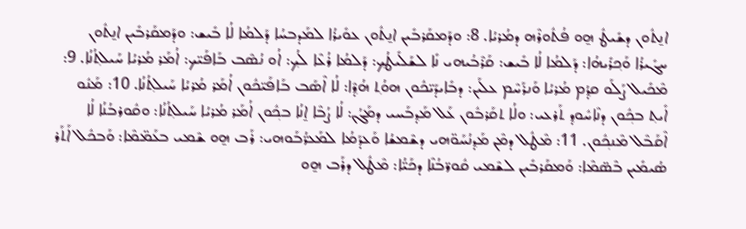ܐܢ̱ܬܽܘܢ ܕܫܺܝܛܽ ܗ̱ܘ ܦܳܬܽܘܪܶܗ ܕܡܳܪܝܳܐ. 8: ܘܕܰܡܩܰܪܒܺܝܢ ܐܢ̱ܬܽܘܢ ܥܘܺܝܪܳܐ ܠܡܰܕܒܚܳܐ ܕܰܠܡܳܐ ܠܳܐ ܒܺܝܫ: ܘܕܰܡܩܰܪܒܺܝܢ ܐܢ̱ܬܽܘܢ ܚܓܺܝܪܳܐ ܘܰܟ݂ܪܺܝܗܳܐ: ܕܰܠܡܳܐ ܠܳܐ ܒܺܝܫ: ܩܰܪܶܒܳܝܗܝ ܢܺܐ ܠܫܰܠܺܝܛܳܟ݂: ܕܰܠܡܳܐ ܪܳܥܶܐ ܠܳܟ݂: ܐܳܘ ܢܳܣܶܒ ܒܰܐܦܰܝ̈ܟ: ܐܳܡܰܪ ܡܳܪܝܳܐ ܚܰܝܠܬ݂ܳܢܳܐ. 9: ܡܶܟܺܝܠ ܨܰܠܰܘ ܩܕ݂ܳܡ ܡܳܪܝܳܐ ܘܰܢܪܰܚܶܡ ܥܠܰܝܢ: ܕܒܺܐܝܕܰܝ̈ܟܽܘܢ ܗܘܳܬ݂ ܗܳܕ݂ܶܐ: ܠܳܐ ܐܶܣܰܒ ܒܰܐܦܰܝ̈ܟܽܘܢ ܐܳܡܰܪ ܡܳܪܝܳܐ ܚܰܝܠܬ݂ܳܢܳܐ. 10: ܡܰܢܽܘ ܐܺܝܬ݂ ܒܟ݂ܽܘܢ ܕܢܶܐܚܽܘܕ݂ ܬܰܪܥܝ: ܘܠܳܐ ܬܩܰܪܒܽܘܢ ܥܰܠ ܡܰܕ݂ܒܰܚܝ ܕܡܰܓܳܢ: ܠܳܐ ܨܳܒܶܐ ܐ̱ܢܳܐ ܒܟ݂ܽܘܢ ܐܳܡܰܪ ܡܳܪܝܳܐ ܚܰܝܠܬ݂ܳܢܳܐ: ܘܩܽܘܪܒܳܢܳܐ ܠܳܐ ܐܶܩܰܒܶܠ ܡܶܢܟ݂ܽܘܢ. 11: ܡܶܛܽܠ ܕܡܶܢ ܡܰܕ݂ܢܳܚܰܘ̈ܗܝ ܕܫܶܡܫܳܐ ܘܰܥܕܰܡܳܐ ܠܡܰܥܖ̈ܳܒܰܘܗܝ: ܪܰܒ ܗ̱ܘ ܫܶܡܝ ܒܥܰܡ̈ܡܶܐ: ܘܰܒܟܽܠ ܐܰܬܰܪ ܣܳܝܡܺܝܢ ܒܶܣ̈ܡܶܐ: ܘܰܡܩܰܪܒܺܝܢ ܠܫܶܡܝ ܩܽܘܖ̈ܒܳܢܶܐ ܕܟܰܝ̈ܳܐ: ܡܶܛܽܠ ܕܪܰܒ ܗ̱ܘ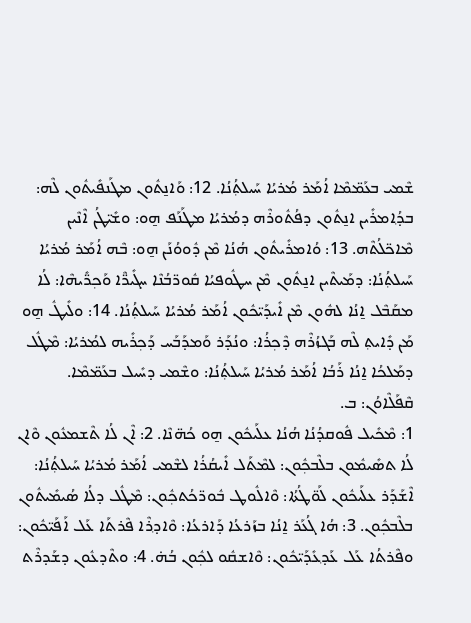ܫܶܡܝ ܒܥܰܡ̈ܡܶܐ ܐܳܡܰܪ ܡܳܪܝܳܐ ܚܰܝܠܬ݂ܳܢܳܐ. 12: ܘܰܐܢ̱ܬܽܘܢ ܡܛܰܢܦܺܝܬܽܘܢ ܠܶܗ: ܒܕ݂ܳܐܡܪܺܝܢ ܐܢ̱ܬܽܘܢ ܕܦܳܬܽܘܪܶܗ ܕܡܳܪܝܳܐ ܡܛܰܢܰܦ ܗ̱ܘ: ܘܫܺܝ̈ܛܳܢ ܐܶܢܶܝܢ ܡܶܐܟ̈ܠܳܬܶܗ. 13: ܘܳܐܡܪܺܝܬܽܘܢ ܗܳܢܳܐ ܡܶܢ ܕܽܘܘܳܢܰܢ ܗ̱ܘ: ܒܶܗ ܐܳܡܰܪ ܡܳܪܝܳܐ ܚܰܝܠܬ݂ܳܢܳܐ: ܕܡܰܝܬܶܝܢ ܐܢ̱ܬܽܘܢ ܡܶܢ ܚܛܽܘܦܝܳܐ ܩܽܘܖ̈ܒܳܢܶܐ ܚܓܺܝܖ̈ܶܐ ܘܰܟ݂ܖ̈ܺܝܗܶܐ: ܠܳܐ ܡܩܰܒܶܠ ܐ̱ܢܳܐ ܠܗܽܘܢ ܡܶܢ ܐܺܝܕܰܝ̈ܟܽܘܢ ܐܳܡܰܪ ܡܳܪܝܳܐ ܚܰܝܠܬ݂ܳܢܳܐ. 14: ܘܠܺܝܛܽ ܗ̱ܘ ܡܰܢ ܕܺܐܝܬ݂ ܠܶܗ ܒܰܓܙܳܪܶܗ ܕܶܟ݂ܪܳܐ: ܘܢܳܕܰܪ ܘܰܡܕܰܒܰܚ ܕܰܟ݂ܪܺܝܗ ܠܡܳܪܝܳܐ: ܡܶܛܽܠ ܕܡܰܠܟܳܐ ܐ̱ܢܳܐ ܪܰܒܳܐ ܐܳܡܰܪ ܡܳܪܝܳܐ ܚܰܝܠܬ݂ܳܢܳܐ: ܘܫܶܡܝ ܕܚܺܝܠ ܒܥܰܡ̈ܡܶܐ.
ܩܶܦܰܠܶܐܘܳܢ: ܒ.
1: ܡܶܟܺܝܠ ܦܽܘܩܕܳܢܳܐ ܗܳܢܳܐ ܥܠܰܝܟܽܘܢ ܗ̱ܘ ܟܳܗ̈ܢܶܐ. 2: ܐܶܢ ܠܳܐ ܬܶܫܡܥܽܘܢ ܘܶܐܢ ܠܳܐ ܬܣܺܝܡܽܘܢ ܒܠܶܒܟ݂ܽܘܢ: ܠܡܶܬܰܠ ܐܺܝܩܳܪܳܐ ܠܫܶܡܝ ܐܳܡܰܪ ܡܳܪܝܳܐ ܚܰܝܠܬ݂ܳܢܳܐ: ܐܶܫܰܕܰܪ ܥܠܰܝܟܽܘܢ ܠܰܘ̈ܛܳܬܳܐ: ܘܶܐܠܽܘܛ ܒܽܘܖ̈ܟܳܬܟ݂ܽܘܢ: ܡܶܛܽܠ ܕܠܳܐ ܣܳܝܡܺܝܬܽܘܢ ܒܠܶܒܟ݂ܽܘܢ. 3: ܗܳܐ ܓܳܥܰܪ ܐ̱ܢܳܐ ܒܙܰܪܥܳܐ ܕܰܐܪܥܳܐ: ܘܶܐܕ݂ܪܶܐ ܦܶܪܬܰܐ ܥܰܠ ܐܰܦܰܝ̈ܟܽܘܢ: ܘܦܶܪܬܳܐ ܥܰܠ ܥܰܕ݂ܥܺܕܰܝ̈ܟܽܘܢ: ܘܶܐܫܩܽܘ ܠܟ݂ܽܘܢ ܒܳܗ̇. 4: ܘܬܶܕܥܽܘܢ ܕܫܰܕܪܶܬ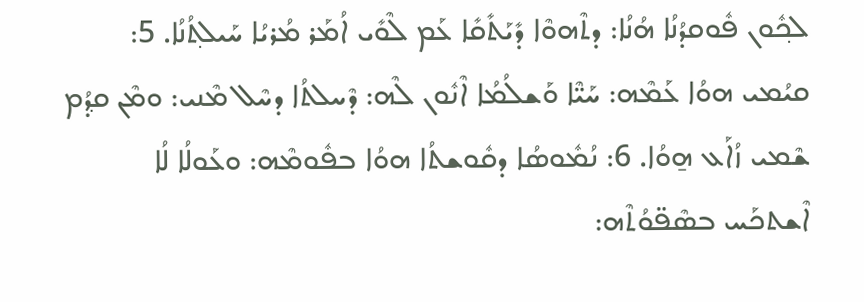ܠܟ݂ܽܘܢ ܦܽܘܩܕܳܢܳܐ ܗܳܢܳܐ: ܕܬܶܗܘܶܐ ܕܺܝܰܬܺܩܺܐ ܥܰܡ ܠܶܘܺܝ ܐܳܡܰܪ ܡܳܪܝܳܐ ܚܰܝܠܬ݂ܳܢܳܐ. 5: ܩܝܳܡܝ ܗܘܳܐ ܥܰܡܶܗ: ܚܰܝ̈ܶܐ ܘܰܫܠܳܡܳܐ ܐܶܢܽܘܢ ܠܶܗ: ܕܶܚܠܬܳܐ ܕܚܶܠ ܡܶܢܝ: ܘܡܶܢ ܩܕ݂ܳܡ ܫܶܡܝ ܙܳܐܰܥ ܗ̱ܘܳܐ. 6: ܢܳܡܽܘܣܳܐ ܕܩܽܘܫܬܳܐ ܗܘܳܐ ܒܦܽܘܡܶܗ: ܘܥܰܘܠܳܐ ܠܳܐ ܐܶܫܬܟܰܚ ܒܣܶܦ̈ܘܳܬܶܗ: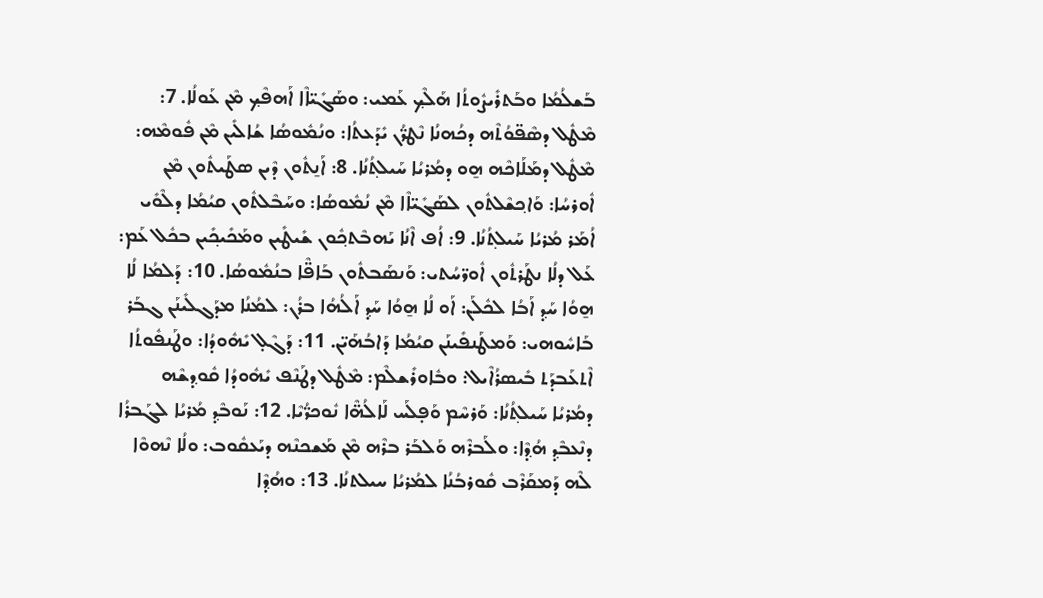ܒܰܫܠܳܡܳܐ ܘܒܰܬܪܺܝܨܽܘܬܳܐ ܗܰܠܶܟ݂ ܥܰܡܝ: ܘܣܰܓܺܝ̈ܐܶܐ ܐܰܗܦܶܟ݂ ܡܶܢ ܥܰܘܠܳܐ. 7: ܡܶܛܽܠ ܕܣܶܦ̈ܘܳܬܶܗ ܕܟܳܗܢܳܐ ܢܶܛܖ̈ܳܢ ܝܺܕܰܥܬܳܐ: ܘܢܳܡܽܘܣܳܐ ܫܳܐܠܺܝܢ ܡܶܢ ܦܽܘܡܶܗ: ܡܶܛܽܠ ܕܡܰܠܰܐܟܶܗ ܗ̱ܘ ܕܡܳܪܝܳܐ ܚܰܝܠܬ݂ܳܢܳܐ. 8: ܐܰܢ̱ܬܽܘܢ ܕܶܝܢ ܣܛܰܝܬܽܘܢ ܡܶܢ ܐܽܘܪܚܳܐ: ܘܰܐܟ݂ܫܶܠܬܽܘܢ ܠܣܰܓܺܝ̈ܐܶܐ ܡܶܢ ܢܳܡܽܘܣܳܐ: ܘܚܰܒܶܠܬܽܘܢ ܩܝܳܡܳܐ ܕܠܶܘܺܝ ܐܳܡܰܪ ܡܳܪܝܳܐ ܚܰܝܠܬ݂ܳܢܳܐ. 9: ܐܳܦ ܐܶܢܳܐ ܝܰܗܒܶܬܟ݂ܽܘܢ ܫܺܝܛܺܝܢ ܘܡܰܟܺܝܟ݂ܺܝܢ ܒܟܽܠ ܥܰܡ: ܥܰܠ ܕܠܳܐ ܢܛܰܪܬܽܘܢ ܐܽܘܖ̈ܚܳܬܝ: ܘܰܢܣܰܒܬܽܘܢ ܒܰܐܦ̈ܶܐ ܒܢܳܡܽܘܣܳܐ. 10: ܕܰܠܡܳܐ ܠܳܐ ܗ̱ܘܳܐ ܚܰܕ݂ ܐܰܒܳܐ ܠܟܽܠܰܢ: ܐܰܘ ܠܳܐ ܗ̱ܘܳܐ ܚܰܕ݂ ܐܰ‌ܠܳܗܳܐ ܒܪܳܢ: ܠܡܳܢܳܐ ܡܕܰܓܠܺܝܢܰܢ ܓܒܰܪ ܒܰܐܚܽܘܗܝ: ܘܰܡܛܰܢܦܺܝܢܰܢ ܩܝܳܡܳܐ ܕܰܐܒܳܗܰܝ̈ܢ. 11: ܕܰܓܶܠ̣ ܝܺܗܽܘܕܳܐ: ܘܛܰܢܦܽܘܬܳܐ ܐܶܬܥܰܒܕܰܬ ܒܺܝܣܪܳܐܶܝܠ: ܘܒܽܐܘܪܺܫܠܶܡ: ܡܶܛܽܠ ܕܛܰܢܶܦ ܝܺܗܽܘܕܳܐ ܩܽܘܕ݂ܫܶܗ ܕܡܳܪܝܳܐ ܚܰܝܠܬ݂ܳܢܳܐ: ܘܰܪܚܶܡ ܘܰܦ̣ܠܰܚ ܠܰܐܠܳܗ̈ܶܐ ܢܽܘܟܖ̈ܳܝܶܐ. 12: ܢܰܘܒܶܕ݂ ܡܳܪܝܳܐ ܠܓܰܒܪܳܐ ܕܢܶܥܒܶܕ݂ ܗܳܕ݂ܶܐ: ܘܠܰܒܪܶܗ ܘܰܠܒܰܪ ܒܪܶܗ ܡܶܢ ܡܰܫܟܢܶܗ ܕܝܰܥܩܽܘܒ: ܘܠܳܐ ܢܶܗܘܶܐ ܠܶܗ ܕܰܡܩܰܪܶܒ ܩܽܘܪܒܳܢܳܐ ܠܡܳܪܝܳܐ ܚܝܠܬܢܳܐ. 13: ܘܗܳܕ݂ܶܐ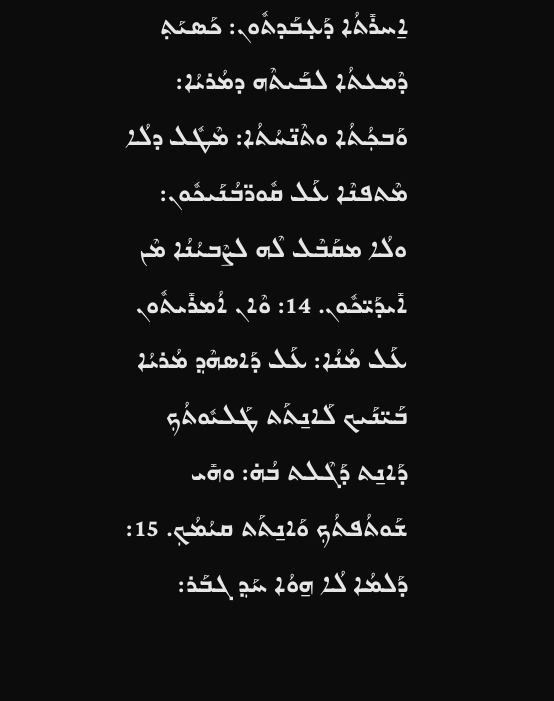ܐ̱ܚܪܺܬܳܐ ܕܰܥ̣ܒܰܕܬܽܘܢ: ܟܰܣܝܰܬ݂ ܕܶܡܥܬܳܐ ܠܒܰܝܬܶܗ ܕܡܳܪܝܳܐ: ܘܰܒܟ݂ܳܬܳܐ ܘܬܶܢ̈ܚܳܬܳܐ: ܡܶܛܽܠ ܕܠܳܐ ܡܶܬܦܢܶܐ ܥܰܠ ܩܽܘܖ̈ܒܳܢܰܝܟܽܘܢ: ܘܠܳܐ ܡܩܰܒܶܠ ܠܶܗ ܠܨܶܒܝܳܢܳܐ ܡܶܢ ܐܺܝܕܰܝ̈ܟܽܘܢ. 14: ܘܶܐܢ ܐܳܡܪܺܝܬܽܘܢ ܥܰܠ ܡܳܢܳܐ: ܥܰܠ ܕܰܐܣܗܶܕ݂ ܡܳܪܝܳܐ ܒܰܝ̈ܢܰܝܟ ܠܰܐܢ̱ܬܰܬ ܛܰܠܝܽܘܬܳܟ݂ ܕܰܐܢ̱ܬ ܕܰܓܶܠܬ ܒܳܗ̇: ܘܗܺܝ ܫܰܘܬܳܦܬܳܟ݂ ܘܰܐܢ̱ܬܰܬ ܩܝܳܡܳܟ݂. 15: ܕܰܠܡܳܐ ܠܳܐ ܗ̱ܘܳܐ ܚܰܕ݂ ܓܒܰܪ: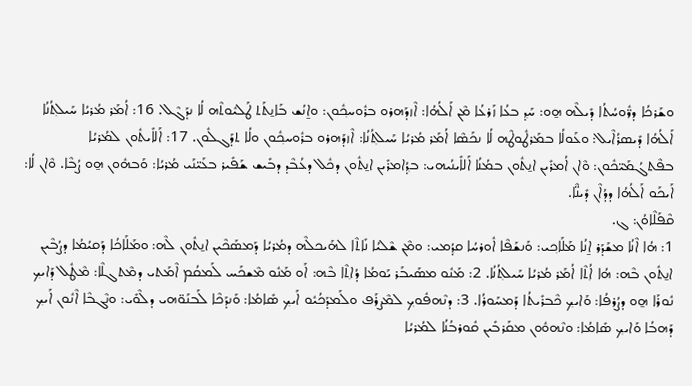ܘܫܰܪܟܳܐ ܕܖ̈ܽܘܚܳܬܳܐ ܕܺܝܠܶܗ ܗ̱ܘ: ܚܰܕ݂ ܒܥܳܐ ܙܰܪܥܳܐ ܡܶܢ ܐܰ‌ܠܳܗܳܐ: ܐܶܙܕܰܗܪܘ ܒܪܽܘܚܟ݂ܽܘܢ: ܘܐ̱ܢܳܫ ܒܰܐܢ̱ܬܰܬ ܛܰܠܝܽܘܬܶܗ ܠܳܐ ܢܕܰܓܶܠ. 16: ܐܳܡܰܪ ܡܳܪܝܳܐ ܚܰܝܠܬ݂ܳܢܳܐ ܐܰ‌ܠܳܗܳܐ ܕܺܝܣܪܳܐܶܝܠ: ܘܥܰܘܠܳܐ ܒܡܰܪܛܽܘܛܶܗ ܠܳܐ ܢܟܰܣܶܐ ܐܳܡܰܪ ܡܳܪܝܳܐ ܚܰܝܠܬ݂ܳܢܳܐ: ܐܶܙܕܰܗܪܘ ܒܪܽܘܚܟ݂ܽܘܢ ܘܠܳܐ ܬܕܰܓܠܽܘܢ. 17: ܐܰܠܐܺܝܬܽܘܢ ܠܡܳܪܝܳܐ ܒܦܶܬܓܳܡܰܝ̈ܟܽܘܢ: ܘܶܐܢ ܐܳܡܪܺܝܢ ܐܢ̱ܬܽܘܢ ܒܡܳܢܳܐ ܐܰܠܐܺܝܢܳܝܗܝ: ܒܕ݂ܳܐܡܪܺܝܢ ܐܢ̱ܬܽܘܢ ܕܟܽܠ ܕܥܳܒܶܕ ܕܒܺܝܫ ܫܰܦܺܝܪ ܒܥܰܝ̈ܢܰܝ ܡܳܪܝܳܐ: ܘܰܒܗܽܘܢ ܗ̱ܘ ܨܳܒܶܐ. ܘܶܐܢ ܠܳܐ: ܐܰܝܟܰܘ ܐܰ‌ܠܳܗܳܐ ܕܕܳܐܶܢ ܕܺܝܢ̈ܶܐ.
ܩܶܦܰܠܶܐܘܳܢ: ܓ.
1: ܗܳܐ ܐܶܢܳܐ ܡܫܰܕܰܪ ܐ̱ܢܳܐ ܡܰܠܰܐܟ݂ܝ: ܘܰܢܫܰܦܶܐ ܐܽܘܪܚܳܐ ܩܕ݂ܳܡܝ: ܘܡܶܢ ܫܶܠܝܳܐ ܢܺܐܬܶܐ ܠܗܰܝܟܠܶܗ ܕܡܳܪܝܳܐ ܕܰܡܣܰܟܶܝܢ ܐܢ̱ܬܽܘܢ ܠܶܗ: ܘܡܰܠܰܐܟܳܐ ܕܰܩܝܳܡܳܐ ܕܨܳܒܶܝܢ ܐܢ̱ܬܽܘܢ ܒܶܗ: ܗܳܐ ܐܳܬ݂ܶܐ ܐܳܡܰܪ ܡܳܪܝܳܐ ܚܰܝܠܬ݂ܳܢܳܐ. 2: ܡܰܢܽܘ ܡܣܰܝܒܰܪ ܝܰܘܡܳܐ ܕܳܐܬ݂ܶܐ ܒܶܗ: ܐܰܘ ܡܰܢܽܘ ܡܶܫܟܰܚ ܠܰܡܩܳܡ ܐܶܡܰܬܝ ܕܡܶܬܓܠܶܐ: ܡܶܛܽܠ ܕܰܐܝܟ݂ ܢܽܘܪܰܐ ܗ̱ܘ ܕܨܳܪܦܳܐ: ܘܰܐܝܟ݂ ܟܶܒܪܺܝܬܳܐ ܕܰܡܚܰܘܪܳܐ. 3: ܕܢܶܗܦܽܘܟ݂ ܠܡܶܨܪܰܦ ܘܠܰܡܕܰܟܳܝܽܘ ܐܰܝܟ݂ ܣܺܐܡܳܐ: ܘܰܢܕܰܟܶܐ ܠܰܒܢܰܘ̈ܗܝ ܕܠܶܘܺܝ: ܘܢܶܓܒܶܐ ܐܶܢܽܘܢ ܐܰܝܟ݂ ܕܰܗܒܳܐ ܘܰܐܝܟ݂ ܣܺܐܡܳܐ: ܘܢܶܗܘܽܘܢ ܡܩܰܪܒܺܝܢ ܩܽܘܪܒܳܢܳܐ ܠܡܳܪܝܳܐ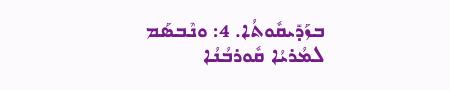ܒܙܰܕܺܝܩܽܘܬܳܐ. 4: ܘܢܶܒܣܰܡ ܠܡܳܪܝܳܐ ܩܽܘܪܒܳܢܳܐ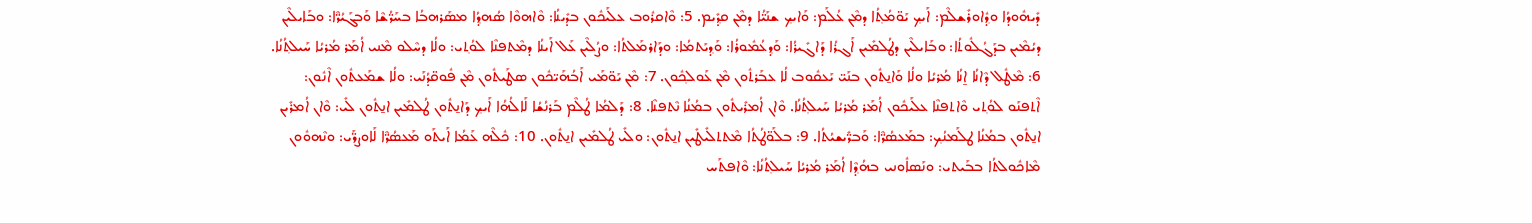ܕܺܝܗܽܘܕܳܐ ܘܕ݂ܽܐܘܪܺܫܠܶܡ: ܐܰܝܟ݂ ܝܰܘ̈ܡܳܬ݂ܳܐ ܕܡܶܢ ܥܳܠܰܡ: ܘܰܐܝܟ݂ ܫܢܰܝ̈ܳܐ ܕܡܶܢ ܩܕ݂ܺܝܡ. 5: ܘܶܐܩܪܽܘܒ ܥܠܰܝܟܽܘܢ ܒܕܺܝܢܳܐ: ܘܶܐܗܘܶܐ ܣܳܗܕ݂ܳܐ ܡܣܰܪܗܒܳܐ ܒܚܰܖ̈ܳܫܶܐ ܘܰܒܓܰܝܳܖ̈ܶܐ: ܘܒܰܐܝܠܶܝܢ ܕܝܳܡܶܝܢ ܒܕܰܓܳܠܽܘܬܳܐ: ܘܒܰܐܝܠܶܝܢ ܕܛܳܠܡܺܝܢ ܐܰܓܪܳܐ ܕܰܐܓܺܝܪܳܐ: ܘܰܕ݂ܥܳܡܽܘܪܳܐ: ܘܰܕ݂ܝܰܬܡܳܐ: ܘܕܰܐܪܡܰܠܬܳܐ: ܘܨܳܠܶܝܢ ܥܰܠ ܐܰܝܢܳܐ ܕܡܶܬܦܢܶܐ ܠܘܳܬ݂ܝ: ܘܠܳܐ ܕܚܶܠܘ ܡܶܢܝ ܐܳܡܰܪ ܡܳܪܝܳܐ ܚܰܝܠܬ݂ܳܢܳܐ. 6: ܡܶܛܽܠ ܕܶܐܢܳܐ ܐ̱ܢܳܐ ܡܳܪܝܳܐ ܘܠܳܐ ܘܰܐܢ̱ܬܽܘܢ ܒܢܰܝ̈ ܝܰܥܩܽܘܒ ܠܳܐ ܥܒܰܪܬܽܘܢ ܡܶܢ ܥܰܘܠܟ݂ܽܘܢ. 7: ܡܶܢ ܝܰܘ̈ܡܰܝ ܐܰܒܳܗܰܝ̈ܟܽܘܢ ܣܛܰܝܬܽܘܢ ܡܶܢ ܦܽܘܩ̈ܕܳܢܰܝ: ܘܠܳܐ ܫܡܰܥܬܽܘܢ ܐܶܢܽܘܢ: ܐܶܬܦܢܰܘ ܠܘܳܬ݂ܝ ܘܶܐܬܦܢܶܐ ܥܠܰܝܟܽܘܢ ܐܳܡܰܪ ܡܳܪܝܳܐ ܚܰܝܠܬ݂ܳܢܳܐ. ܘܶܐܢ ܐܳܡܪܺܝܬܽܘܢ ܒܡܳܢܳܐ ܢܶܬܦܢܶܐ. 8: ܕܰܠܡܳܐ ܛܳܠܶܡ ܒܰܪܢܳܫܳܐ ܠܰܐܠܳܗܳܐ ܐܰܝܟ݂ ܕܰܐܢ̱ܬܽܘܢ ܛܳܠܡܺܝܢ ܐܢ̱ܬܽܘܢ ܠܺܝ: ܘܶܐܢ ܐܳܡܪܺܝܢ ܐܢ̱ܬܽܘܢ ܒܡܳܢܳܐ ܛܠܰܡܢܳܟ݂: ܒܡܰܥܣܳܖ̈ܶܐ: ܘܰܒܖ̈ܺܝܫܝܳܬܳܐ. 9: ܒܠܰܘ̈ܛܳܬܳܐ ܡܶܬܬܠܺܝܛܺܝܢ ܐܢ̱ܬܽܘܢ: ܘܠܺܝ ܛܳܠܡܺܝܢ ܐܢ̱ܬܽܘܢ. 10: ܟܽܠܶܗ ܥܰܡܳܐ ܐܰܝܬܰܘ ܡܰܥܣܳܖ̈ܶܐ ܠܰܐܘܨܖ̈ܰܝ: ܘܢܶܗܘܽܘܢ ܡܶܐܟܽܘܠܬܳܐ ܒܒܰܝܬܝ: ܘܢܰܣܐܽܘܢܝ ܒܗܳܕ݂ܶܐ ܐܳܡܰܪ ܡܳܪܝܳܐ ܚܰܝܠܬ݂ܳܢܳܐ: ܘܶܐܦܬܰܚ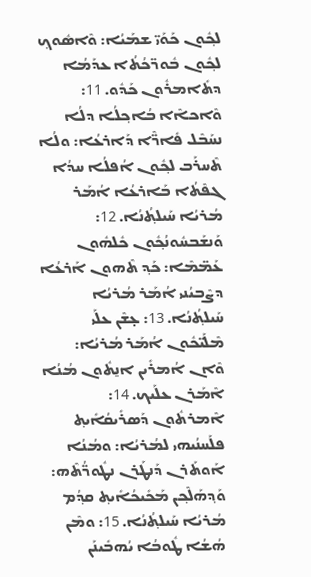ܠܟ݂ܽܘܢ ܟܰܘܰܝ̈ ܫܡܰܝܳܐ: ܘܶܐܣܽܘܟ݂ ܠܟ݂ܽܘܢ ܒܽܘܖ̈ܟܳܬܳܐ ܥܕܰܡܳܐ ܕܬܺܐܡܪܽܘܢ ܟܰܕܽܘ. 11: ܘܶܐܟܐܶܐ ܒܳܐܟ݂ܠܳܐ ܕܠܳܐ ܢܚܰܒܶܠ ܦܺܐܖ̈ܶܐ ܕܰܐܪܥܳܐ: ܘܠܳܐ ܬܶܚܪܰܒ ܠܟ݂ܽܘܢ ܐܳܦܠܳܐ ܚܕܳܐ ܓܦܶܬܳܐ ܒܰܐܪܥܳܐ ܐܳܡܰܪ ܡܳܪܝܳܐ ܚܰܝܠܬ݂ܳܢܳܐ. 12: ܘܰܢܫܰܒܚܽܘܢܳܟ݂ܽܘܢ ܟܽܠܗܽܘܢ ܥܰܡ̈ܡܶܐ: ܟܰܕ݂ ܬܶܗܘܢ ܐܰܪܥܳܐ ܕܨܶܒܝܳܢܝ ܐܳܡܰܪ ܡܳܪܝܳܐ ܚܰܝܠܬ݂ܳܢܳܐ. 13: ܥ̣ܫܶܢ ܥܠܰܝ ܡܶܠܰܝ̈ܟܽܘܢ ܐܳܡܰܪ ܡܳܪܝܳܐ: ܘܶܐܢ ܐܳܡܪܺܝܢ ܐܢ̱ܬܽܘܢ ܡܳܢܳܐ ܐܶܡܰܪܢ ܥܠܰܝܟ. 14: ܐܶܡܪܬܽܘܢ ܕܰܣܪܺܝܩܳܐܺܝܬ݂ ܦܠܰܚܢܳܝܗܝ ܠܡܳܪܝܳܐ: ܘܡܳܢܳܐ ܐܰܘܬܰܪܢ ܕܰܢܛܰܪܢ ܢܛܽܘܖ̈ܳܬܶܗ: ܘܰܕ݂ܗܰܠܶܟ݂ܢ ܡܰܟܺܝܟܳܐܺܝܬ݂ ܩܕ݂ܳܡ ܡܳܪܝܳܐ ܚܰܝܠܬ݂ܳܢܳܐ. 15: ܘܡܶܢ ܗܳܫܳܐ ܛܽܘܒܳܐ ܝܳܗܒܺܝܢܰܢ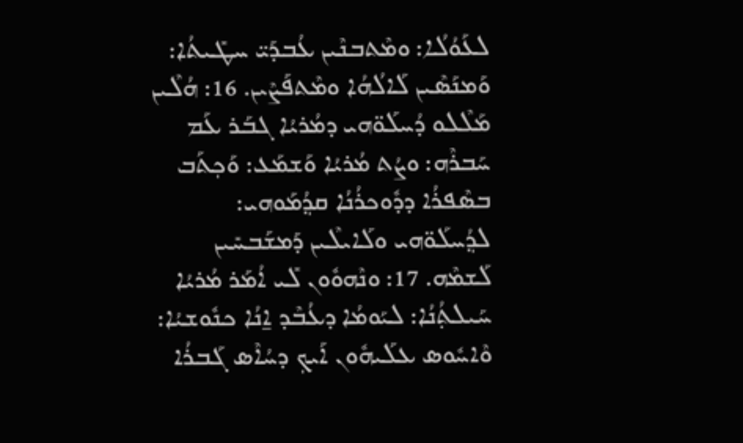ܠܥܰܘܳܠܳܐ: ܘܡܶܬܒܢܶܝܢ ܥܳܒܕܰܝ̈ ܚܛܺܝܬܳܐ: ܘܰܡܢܰܣܶܝܢ ܠܰܐܠܳܗܳܐ ܘܡܶܬܦܰܨܶܝܢ. 16: ܗܳܠܶܝܢ ܡܰܠܶܠܘ ܕܳܚܠܰܘ̈ܗܝ ܕܡܳܪܝܳܐ ܓܒܰܪ ܥܰܡ ܚܰܒܪܶܗ: ܘܨܳܬ ܡܳܪܝܳܐ ܘܰܫܡܰܥ: ܘܰܟ݂ܬܰܒ ܒܣܶܦܪܳܐ ܕܕܽܘܟܪܳܢܳܐ ܩܕ݂ܳܡܰܘܗܝ: ܠܕ݂ܳܚܠܰܘ̈ܗܝ ܘܠܰܐܝܠܶܝܢ ܕܰܡܫܰܒܚܺܝܢ ܠܰܫܡܶܗ. 17: ܘܢܶܗܘܽܘܢ ܠܺܝ ܐܳܡܰܪ ܡܳܪܝܳܐ ܚܰܝܠܬ݂ܳܢܳܐ: ܠܝܰܘܡܳܐ ܕܥܳܒܶܕ ܐ̱ܢܳܐ ܟܢܽܘܫܝܳܐ: ܘܶܐܚܽܘܣ ܥܠܰܝܗܽܘܢ ܐܰܝܟ݂ ܕܚܳܐܶܣ ܓܰܒܪܳܐ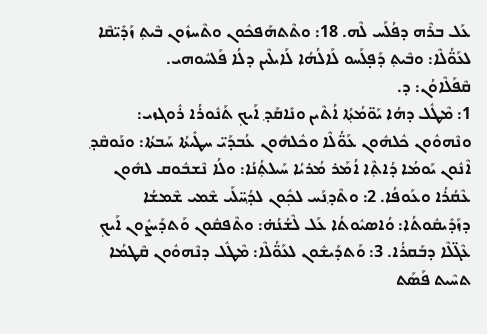ܥܰܠ ܒܪܶܗ ܕܦܳܠܰܚ ܠܶܗ. 18: ܘܬܶܬܗܰܦܟܽܘܢ ܘܬܶܚܙܽܘܢ ܒܶܝܬ݂ ܙܰܕܺܝ̈ܩܶܐ ܠܥܰܘ̈ܳܠܶܐ: ܘܒܶܝܬ݂ ܕܰܦ̣ܠܰܚܘ ܠܰܐܠܳܗܳܐ ܠܰܐܝܠܶܝܢ ܕܠܳܐ ܦܰܠܚܽܘܗܝ.
ܩܶܦܰܠܶܐܘܳܢ: ܕ.
1: ܡܶܛܽܠ ܕܗܳܐ ܝܰܘ̈ܡܳܬ݂ܳܐ ܐܳܬܶܝܢ ܘܢܺܐܩܰܕ݂ ܐܰܝܟ݂ ܬܰܢܽܘܪܳܐ ܪܽܘܓܙܝ: ܘܢܶܗܘܽܘܢ ܟܽܠܗܽܘܢ ܥܰܘ̈ܳܠܶܐ ܘܟܽܠܗܽܘܢ ܥܳܒܕܰܝ̈ ܚܛܺܝܬܳܐ ܚܰܒܬܳܐ: ܘܢܰܘܩܶܕ݂ ܐܶܢܽܘܢ ܝܰܘܡܳܐ ܕܳܐܬ݂ܶܐ ܐܳܡܰܪ ܡܳܪܝܳܐ ܚܰܝܠܬ݂ܳܢܳܐ: ܘܠܳܐ ܢܶܫܒܽܘܩ ܠܗܽܘܢ ܥܶܩܳܪܳܐ ܘܥܰܘܦܳܐ. 2: ܘܬܶܕ݂ܢܰܚ ܠܟ݂ܽܘܢ ܠܕ݂ܳܚ̈ܠܰܝ ܫܶܡܝ ܫܶܡܫܳܐ ܕܙܰܕܺܝܩܽܘܬܳܐ: ܘܳܐܣܝܽܘܬܳܐ ܥܰܠ ܠܶܫܳܢܳܗ̇: ܘܬܶܦܩܽܘܢ ܘܰܬܕܰܝܨܽܘܢ ܐܰܝܟ݂ ܥܶܓ̈ܠܶܐ ܕܒܰܩܪܳܐ. 3: ܘܰܬܕܰܝܫܽܘܢ ܠܥܰܘ̈ܳܠܶܐ: ܡܶܛܽܠ ܕܢܶܗܘܽܘܢ ܩܶܛܡܳܐ ܬܚܶܝܬ ܦܰܣܰܬ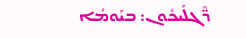ܖ̈ܶܓܠܰܝܟܽܘܢ: ܒܝܰܘܡܳܐ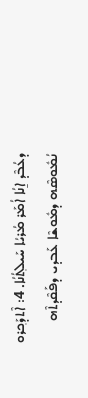ܕܥܳܒܶܕ ܐ̱ܢܳܐ ܐܳܡܰܪ ܡܳܪܝܳܐ ܚܰܝܠܬ݂ܳܢܳܐ. 4: ܐܶܬܕܰܟ݂ܪܘ ܢܳܡܽܘܣܶܗ ܕܡܽܘܫܶܐ ܥܰܒܕܝ ܕܦܰܩܶܕܬܶܗ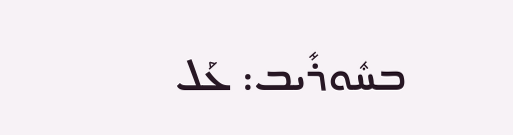ܒܚܽܘܪܺܝܒ: ܥܰܠ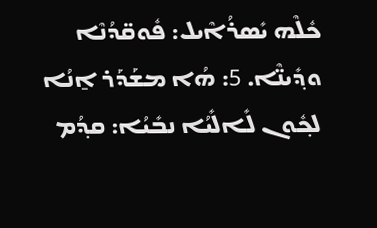ܟܽܠܶܗ ܝܺܣܪܳܐܶܝܠ: ܦܽܘܩ̈ܕܳܢܶܐ ܘܕ݂ܺܝܢ̈ܶܐ. 5: ܗܳܐ ܡܫܰܕܰܪ ܐ̱ܢܳܐ ܠܟ݂ܽܘܢ ܠܺܐܠܺܝܳܐ ܢܒܺܝܳܐ: ܩܕ݂ܳܡ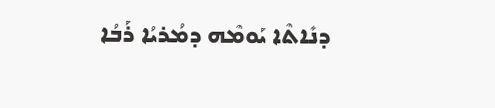ܕܢܺܐܬܶܐ ܝܰܘܡܶܗ ܕܡܳܪܝܳܐ ܪܰܒܳܐ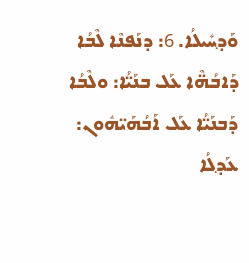ܘܰܕ݂ܚܺܝܠܳܐ. 6: ܕܢܰܦܢܶܐ ܠܶܒܳܐ ܕܰܐܒܳܗ̈ܶܐ ܥܰܠ ܒܢܰܝ̈ܳܐ: ܘܠܶܒܳܐ ܕܰܒܢܰܝ̈ܳܐ ܥܰܠ ܐܰܒܳܗܰܝ̈ܗܽܘܢ: ܥܰܕ݂ܠܳܐ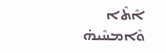ܐܶܬܶܐ ܘܶܐܡܚܶܝܗ̇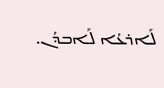ܠܰܐܪܥܳܐ ܠܰܐܒܕܳܢ.